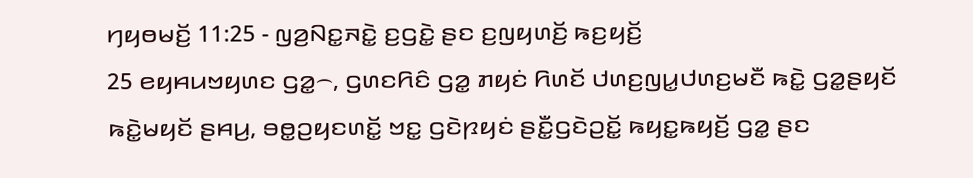ꤚꤟꤥꤗꤢꤩ꤬ 11:25 - ꤜꤤ꤬ꤡꤢ꤭ꤏꤢꤧ꤭ ꤢ꤬ꤞꤢꤧ꤭ ꤔꤢ ꤢ꤬ꤜꤟꤛꤢꤩ꤬ ꤒꤢ꤬ꤟꤢꤩ꤬
25 ꤕꤟꤌꤣꤠꤟꤛꤢ ꤞꤤ꤭꤮, ꤞꤛꤢꤖꤢꤨ ꤞꤤ꤭ ꤊꤟꤢꤦ ꤖꤛꤢꤩ ꤓꤛꤢ꤬ꤜꤣ꤭ꤓꤛꤢ꤬ꤗꤢꤪ ꤒꤢꤧ꤭ ꤞꤤ꤭ꤔꤟꤢꤩ ꤒꤢꤧ꤭ꤗꤟꤢꤩ ꤔꤌꤣ꤬, ꤋꤥ꤭ꤑꤟꤢꤛꤢꤩ꤭ ꤠꤢ꤭ ꤞꤢꤧꤐꤟꤢꤦ ꤔꤢꤪ꤭ꤞꤢꤧꤑꤢꤩ꤭ ꤒꤟꤢ꤭ꤒꤟꤢꤩ꤬ ꤞꤤ꤭ ꤔꤢ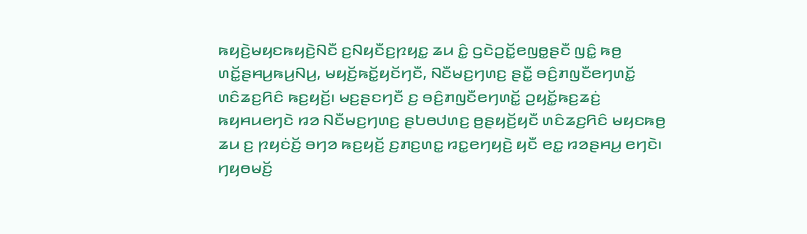ꤒꤟꤢꤧ꤬ꤗꤟꤢꤒꤟꤢꤧ꤬ꤡꤢꤪ ꤢ꤬ꤡꤟꤢꤪꤢ꤬ꤐꤟꤢ꤭ ꤘꤣ ꤢꤨ꤭ ꤞꤢꤧꤑꤢꤩ꤭ꤕꤜꤥ꤭ꤔꤢꤪ ꤜꤢꤨ꤭ ꤒꤥ꤬ ꤛꤢꤩ꤭ꤔꤌꤣ꤬ꤒꤣ꤬ꤡꤣ꤬, ꤗꤟꤢꤩ꤬ꤒꤢꤩ꤭ꤟꤢꤩꤚꤢꤪ, ꤡꤢꤪꤗꤢ꤬ꤚꤛꤢ꤬ ꤔꤢꤪ꤭ ꤋꤢꤨ꤬ꤊꤜꤢꤪꤕꤚꤛꤢꤩ꤭ ꤛꤢꤨꤘꤢ꤬ꤖꤢꤨ ꤒꤢ꤬ꤟꤢꤩ꤬꤯ ꤗꤢ꤬ꤔꤢꤚꤢꤪ ꤢ꤬ ꤋꤢꤨ꤬ꤊꤜꤢꤪꤕꤚꤛꤢꤩ꤭ ꤑꤟꤢꤩ꤭ꤒꤢ꤬ꤘꤢꤦ꤬ ꤒꤟꤌꤣꤕꤚꤢꤧ ꤙꤤ ꤡꤢꤪꤗꤢ꤬ꤚꤛꤢ꤬ ꤔꤝꤥꤓꤛꤢ꤬ ꤥ꤬ꤔꤟꤢꤩ꤬ꤟꤢꤪ ꤛꤢꤨꤘꤢ꤬ꤖꤢꤨ ꤗꤟꤢꤒꤥ꤬ ꤘꤣ ꤢ꤬ ꤐꤟꤢꤦꤢꤩ꤬ ꤋꤚꤤ ꤒꤢ꤬ꤟꤢꤩ꤬ ꤢ꤬ꤊꤢ꤬ꤛꤢ꤭ ꤙꤢ꤭ꤕꤚꤟꤢꤧ꤬ ꤟꤢꤪ ꤕꤢ꤭ ꤙꤤꤔꤌꤣ꤬ ꤕꤚꤢꤧ꤯
ꤚꤟꤥꤗꤢꤩ꤬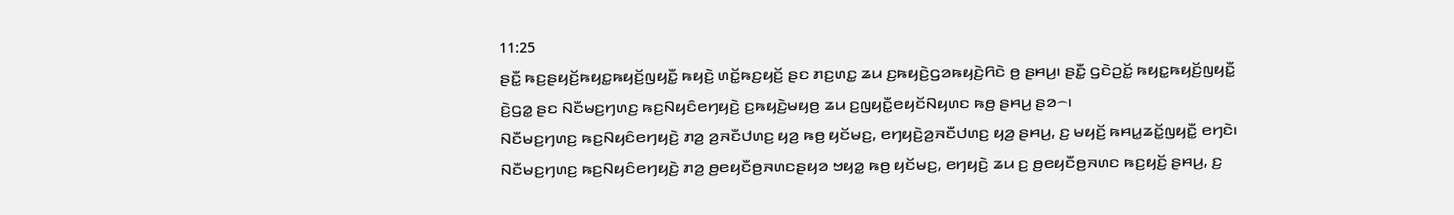11:25
ꤔꤢꤪ꤭ ꤒꤢ꤬ꤔꤟꤢꤩ꤬ꤒꤟꤢ꤭ꤒꤟꤢꤩ꤬ꤜꤟꤢꤪ꤭ ꤒꤟꤢꤧ꤬ ꤛꤢꤩ꤭ꤒꤢ꤬ꤟꤢꤩ꤬ ꤔꤢ ꤊꤢ꤬ꤛꤢ꤭ ꤘꤣ ꤢ꤬ꤒꤟꤢꤧ꤬ꤞꤤꤒꤟꤢꤧ꤬ꤖꤢꤧ ꤥ꤬ ꤔꤌꤣ꤬꤯ ꤔꤢꤪ꤭ ꤞꤢꤧꤑꤢꤩ꤭ ꤒꤟꤢ꤭ꤒꤟꤢꤩ꤬ꤜꤟꤢꤪ꤭ ꤢꤧ꤬ꤞꤤ꤭ ꤔꤢ ꤡꤢꤪꤗꤢ꤬ꤚꤛꤢ꤬ ꤒꤢ꤬ꤡꤟꤢꤨꤕꤚꤟꤢꤧ꤬ ꤢ꤬ꤒꤟꤢꤧ꤬ꤗꤟꤥ꤬ ꤘꤣ ꤢ꤬ꤜꤟꤢꤪ꤭ꤕꤟꤢꤩꤡꤟꤛꤢ ꤒꤥ꤬ ꤔꤌꤣ꤬ ꤔꤤ꤮꤯
ꤡꤢꤪꤗꤢ꤬ꤚꤛꤢ꤬ ꤒꤢ꤬ꤡꤟꤢꤨꤕꤚꤟꤢꤧ꤬ ꤊꤤ꤬ ꤤ꤬ꤏꤢꤪꤓꤛꤢ꤬ ꤟꤤ꤬ ꤒꤥ꤬ ꤟꤢꤩꤗꤢ꤬, ꤕꤚꤟꤢꤧ꤬ꤤ꤬ꤏꤢꤪꤓꤛꤢ꤬ ꤟꤤ꤬ ꤔꤌꤣ꤬, ꤢ꤬ ꤗꤟꤢꤩ꤬ ꤒꤌꤣ꤭ꤘꤢꤩ꤭ꤜꤟꤢꤪ꤭ ꤕꤚꤢꤧ꤯ ꤡꤢꤪꤗꤢ꤬ꤚꤛꤢ꤬ ꤒꤢ꤬ꤡꤟꤢꤨꤕꤚꤟꤢꤧ꤬ ꤊꤤ꤬ ꤥ꤬ꤕꤟꤢꤪꤥ꤬ꤏꤛꤢꤔꤟꤤ ꤠꤟꤤ꤭ ꤒꤥ꤬ ꤟꤢꤩꤗꤢ꤬, ꤕꤚꤟꤢꤧ꤬ ꤘꤣ ꤢ꤬ ꤥ꤬ꤕꤟꤢꤪꤥ꤬ꤏꤛꤢ ꤒꤢ꤬ꤟꤢꤩ꤬ ꤔꤌꤣ꤬, ꤢ꤬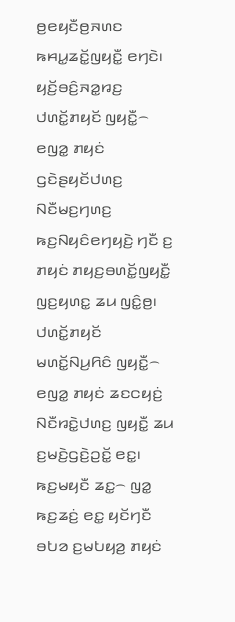ꤥ꤬ꤕꤟꤢꤪꤥ꤬ꤏꤛꤢ ꤒꤌꤣ꤭ꤘꤢꤩ꤭ꤜꤟꤢꤪ꤭ ꤕꤚꤢꤧ꤯
ꤟꤢꤩ꤬ꤋꤢꤨ꤬ꤏꤤ꤭ꤙꤢ꤬ ꤓꤛꤢꤩ꤭ꤊꤟꤢꤩ ꤜꤟꤢꤪ꤭꤮ ꤕꤜꤤ꤭ ꤊꤟꤢꤦ ꤞꤢꤧꤔꤟꤢꤩꤓꤛꤢ꤬ ꤡꤢꤪꤗꤢ꤬ꤚꤛꤢ꤬ ꤒꤢ꤬ꤡꤟꤢꤨꤕꤚꤟꤢꤧ꤬ ꤚꤢꤪ ꤢ꤬ ꤊꤟꤢꤦ ꤊꤟꤢ꤬ꤋꤛꤢꤩ꤭ꤜꤟꤢꤪ꤭ ꤜꤢ꤬ꤟꤛꤢ꤭ ꤘꤣ ꤜꤢꤨ꤭ꤥ꤬꤯ ꤓꤛꤢꤩ꤭ꤊꤟꤢꤩ ꤗꤛꤢꤩ꤭ꤡꤣ꤬ꤖꤢꤨ ꤜꤟꤢꤪ꤭꤮ ꤕꤜꤤ꤭ ꤊꤟꤢꤦ ꤘꤢꤍꤟꤢꤦ꤬ ꤡꤢꤪꤙꤢꤧ꤭ꤓꤛꤢ꤬ ꤜꤟꤢꤪ꤭ ꤘꤣ ꤢ꤬ꤗꤢꤧ꤬ꤞꤢꤧ꤬ꤑꤢꤩ꤭ ꤕꤢ꤭꤯
ꤒꤢ꤬ꤗꤟꤢꤪ ꤘꤢ꤭꤮ ꤜꤤ꤭ ꤒꤢ꤬ꤘꤢꤦ꤬ ꤕꤢ꤭ ꤟꤢꤩꤚꤢꤪ ꤋꤝꤤ ꤢ꤬ꤗꤝꤟꤤ꤬ ꤊꤟꤢꤦ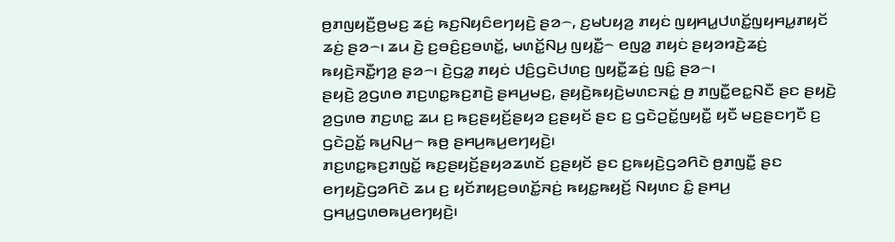ꤥ꤬ꤊꤜꤟꤢꤪ꤬ꤥ꤬ꤗꤢ꤬ ꤘꤢꤦ꤬ ꤒꤢ꤬ꤡꤟꤢꤨꤕꤚꤟꤢꤧ꤬ ꤔꤤ꤮, ꤢ꤬ꤗꤝꤟꤤ꤬ ꤊꤟꤢꤦ ꤜꤟꤌꤣ꤭ꤓꤛꤢꤩ꤭ꤜꤟꤌꤣ꤭ꤊꤟꤢꤩ ꤘꤢꤦ꤬ ꤔꤤ꤮꤯ ꤘꤣ ꤢꤧ꤬ ꤢ꤬ꤋꤢꤨ꤬ꤢ꤬ꤋꤛꤢꤩ꤭, ꤗꤛꤢꤩ꤭ꤡꤣ꤬ ꤜꤟꤢꤪ꤭꤮ ꤕꤜꤤ꤭ ꤊꤟꤢꤦ ꤔꤟꤤꤙꤢꤧ꤬ꤘꤢꤦ꤬ ꤒꤟꤢꤧ꤬ꤏꤢꤪ꤭ꤚꤤ꤬ ꤔꤤ꤮꤯ ꤢꤧ꤬ꤞꤤ꤭ ꤊꤟꤢꤦ ꤓꤢꤨ꤬ꤞꤢꤧꤓꤛꤢ꤬ ꤜꤟꤢꤪ꤭ꤘꤢꤦ꤬ ꤜꤢꤨ꤭ ꤔꤤ꤮꤯
ꤔꤟꤢꤧ꤬ ꤤ꤬ꤞꤛꤥ ꤊꤢ꤬ꤛꤢ꤭ꤒꤢ꤬ꤊꤢꤧ꤬ ꤔꤌꤣ꤬ꤗꤢ꤬, ꤔꤟꤢꤧ꤬ꤒꤟꤢꤧ꤬ꤗꤛꤢꤏꤢꤦ꤭ ꤥ꤬ ꤊꤜꤢꤪ꤭ꤕꤢ꤭ꤡꤢꤪ ꤔꤢ ꤔꤟꤢꤧ꤬ ꤤ꤬ꤞꤛꤥ ꤊꤢ꤬ꤛꤢ꤭ ꤘꤣ ꤢ꤬ ꤒꤢ꤬ꤔꤟꤢꤩ꤬ꤔꤟꤤ ꤢ꤬ꤔꤟꤢꤩ ꤔꤢ ꤢ꤬ ꤞꤢꤧꤑꤢꤩ꤭ꤜꤟꤢꤪ꤭ ꤟꤢꤪ ꤗꤢ꤬ꤔꤢꤚꤢꤪ ꤢ꤬ ꤞꤢꤧꤑꤢꤩ꤭ ꤒꤣ꤬ꤡꤣ꤬꤮ ꤒꤥ꤬ ꤔꤌꤣ꤬ꤒꤣ꤬ꤕꤚꤟꤢꤧ꤬꤯
ꤊꤢ꤬ꤛꤢ꤭ꤒꤢ꤬ꤊꤜꤢꤩ꤭ ꤒꤢ꤬ꤔꤟꤢꤩ꤬ꤔꤟꤤꤘꤛꤢꤩ ꤢ꤬ꤔꤟꤢꤩ ꤔꤢ ꤢ꤬ꤒꤟꤢꤧ꤬ꤞꤤꤖꤢꤧ ꤥ꤬ꤊꤜꤢꤪ꤭ ꤔꤢ ꤕꤚꤟꤢꤧ꤬ꤞꤤꤖꤢꤧ ꤘꤣ ꤢ꤬ ꤟꤢꤩꤊꤟꤢ꤬ꤋꤛꤢꤩ꤭ꤏꤢꤦ꤬ ꤒꤟꤢ꤭ꤒꤟꤢꤩ꤬ ꤡꤟꤛꤢ ꤢꤨ꤭ ꤔꤌꤣ꤬ ꤞꤌꤣ꤭ꤞꤛꤥꤒꤣ꤬ꤕꤚꤟꤢꤧ꤬꤯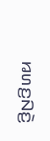ꤙꤛꤢ꤬ꤡꤢꤧ꤬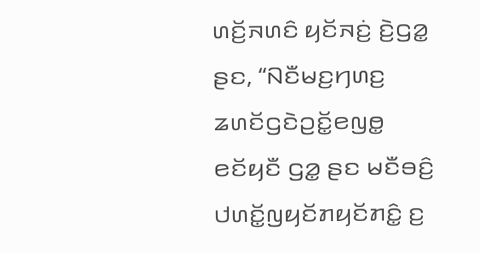ꤛꤢꤩ꤬ꤏꤛꤢꤨ ꤟꤢꤩꤏꤢꤦ꤬ ꤢꤧ꤬ꤞꤤ꤭ ꤔꤢ, “ꤡꤢꤪꤗꤢ꤬ꤚꤛꤢ꤬ ꤘꤛꤢꤩꤞꤢꤧꤑꤢꤩ꤭ꤕꤜꤥ꤭ ꤕꤢꤩꤟꤢꤪ ꤞꤤ꤭ ꤔꤢ ꤗꤢꤪꤋꤢꤨ꤬ ꤓꤛꤢꤩ꤭ꤜꤟꤢꤩꤊꤟꤢꤩꤊꤢꤨ꤭ ꤢ꤬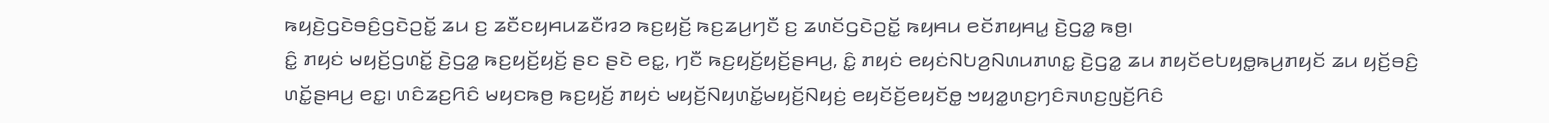ꤒꤟꤢꤧ꤬ꤞꤢꤧꤋꤢꤨ꤬ꤞꤢꤧꤑꤢꤩ꤭ ꤘꤣ ꤢ꤬ ꤘꤢꤪꤢꤟꤌꤣꤘꤢꤪꤙꤤ ꤒꤢ꤬ꤟꤢꤩ꤬ ꤒꤢ꤬ꤘꤣ꤬ꤚꤢꤪ ꤢ꤬ ꤘꤛꤢꤩꤞꤢꤧꤑꤢꤩ꤭ ꤒꤟꤌꤣ ꤕꤢꤩꤊꤟꤌꤣ꤭ ꤢꤧ꤬ꤞꤤ꤭ ꤒꤥ꤬꤯
ꤢꤨ꤭ ꤊꤟꤢꤦ ꤗꤟꤢꤩ꤬ꤞꤛꤢꤩ꤭ ꤢꤧ꤬ꤞꤤ꤭ ꤒꤢ꤬ꤟꤢꤩ꤬ꤟꤢꤩ꤬ ꤔꤢ ꤔꤢꤧ ꤕꤢ꤭, ꤚꤢꤪ ꤒꤢ꤬ꤟꤢꤩ꤬ꤟꤢꤩ꤬ꤔꤌꤣ꤬, ꤢꤨ꤭ ꤊꤟꤢꤦ ꤕꤟꤢꤦꤡꤝꤤ꤬ꤡꤛꤣꤊꤛꤢ꤭ ꤢꤧ꤬ꤞꤤ꤭ ꤘꤣ ꤊꤟꤢꤩꤕꤝꤟꤥ꤭ꤒꤣ꤬ꤊꤟꤢꤩ ꤘꤣ ꤟꤢꤩ꤬ꤋꤢꤨ꤬ ꤛꤢꤩ꤭ꤔꤌꤣ꤬ ꤕꤢ꤭꤯ ꤛꤢꤨꤘꤢ꤬ꤖꤢꤨ ꤗꤟꤢꤒꤥ꤬ ꤒꤢ꤬ꤟꤢꤩ꤬ ꤊꤟꤢꤦ ꤗꤟꤢꤩ꤬ꤡꤟꤛꤢꤩ꤭ꤗꤟꤢꤩ꤬ꤡꤟꤢꤦ꤬ ꤕꤟꤢꤩꤢꤩ꤬ꤕꤟꤢꤩꤥ꤭ ꤠꤟꤤ꤭ꤛꤢ꤬ꤚꤢꤨꤏꤛꤢ꤬ꤜꤢꤩ꤬ꤖꤢꤨ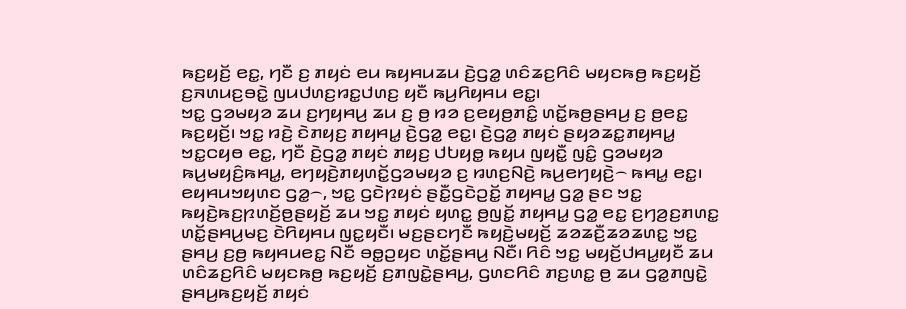ꤒꤢ꤬ꤟꤢꤩ꤬ ꤕꤢ꤭, ꤚꤢꤪ ꤢ꤬ ꤊꤟꤢꤦ ꤕꤣ ꤒꤟꤌꤣꤘꤣ ꤢꤧ꤬ꤞꤤ꤭ ꤛꤢꤨꤘꤢ꤬ꤖꤢꤨ ꤗꤟꤢꤒꤥ꤬ ꤒꤢ꤬ꤟꤢꤩ꤬ ꤢ꤬ꤏꤛꤣꤢ꤬ꤋꤢꤧ꤭ ꤜꤣꤓꤛꤢ꤬ꤙꤢ꤭ꤓꤛꤢ꤬ ꤟꤢꤪ ꤒꤣ꤬ꤖꤟꤌꤣ ꤕꤢ꤭꤯
ꤠꤢ꤭ ꤞꤤꤗꤟꤤ ꤘꤣ ꤢ꤬ꤚꤟꤌꤣ꤬ ꤘꤣ ꤢ꤬ ꤥ꤬ ꤙꤤ ꤢ꤬ꤕꤟꤥ꤬ꤊꤢꤨ꤭ ꤛꤢꤩ꤭ꤒꤥ꤬ꤔꤌꤣ꤬ ꤢ꤬ ꤥ꤬ꤕꤢ꤭ ꤒꤢ꤬ꤟꤢꤩ꤬꤯ ꤠꤢ꤭ ꤙꤢꤧ꤬ ꤢꤧꤊꤟꤢ꤬ ꤊꤟꤌꤣ꤭ ꤢꤧ꤬ꤞꤤ꤭ ꤕꤢ꤭꤯ ꤢꤧ꤬ꤞꤤ꤭ ꤊꤟꤢꤦ ꤔꤟꤤꤘꤢ꤭ꤊꤟꤌꤣ꤭ ꤠꤢ꤭ꤍꤟꤥ ꤕꤢ꤭, ꤚꤢꤪ ꤢꤧ꤬ꤞꤤ꤭ ꤊꤟꤢꤦ ꤊꤟꤢ꤬ ꤓꤝꤟꤥ꤭ ꤒꤟꤣ ꤜꤟꤢꤪ꤭ ꤜꤢꤨ꤭ ꤞꤤꤗꤟꤤ ꤒꤣ꤬ꤗꤟꤢꤨ꤬ꤒꤌꤣ꤭, ꤕꤚꤟꤢꤧ꤬ꤊꤟꤛꤢꤩ꤭ꤞꤤꤗꤟꤤ ꤢ꤬ ꤙꤛꤢ꤬ꤡꤢꤧ꤬ ꤒꤣ꤬ꤕꤚꤟꤢꤧ꤬꤮ ꤒꤌꤣ꤭ ꤕꤢ꤭꤯
ꤕꤟꤌꤣꤠꤟꤛꤢ ꤞꤤ꤭꤮, ꤠꤢ꤭ ꤞꤢꤧꤐꤟꤢꤦ ꤔꤢꤪ꤭ꤞꤢꤧꤑꤢꤩ꤭ ꤊꤟꤌꤣ꤭ ꤞꤤ꤭ ꤔꤢ ꤠꤢ꤭ ꤒꤟꤢꤧ꤬ꤒꤢ꤬ꤐꤛꤢꤩ꤬ꤥ꤬ꤔꤟꤢꤩ꤬ ꤘꤣ ꤠꤢ꤭ ꤊꤟꤢꤦ ꤟꤛꤢ꤭ ꤥ꤬ꤜꤢꤩ꤭ ꤊꤟꤌꤣ꤭ ꤞꤤ꤭ ꤕꤢ꤭ ꤢ꤬ꤚꤤ꤬ꤢ꤬ꤊꤛꤢ꤭ ꤛꤢꤩ꤭ꤔꤌꤣ꤬ꤗꤢ꤬ ꤢꤧꤖꤟꤌꤣ ꤜꤢ꤭ꤟꤢꤪ꤯ ꤗꤢ꤬ꤔꤢꤚꤢꤪ ꤒꤟꤢꤧ꤬ꤗꤟꤢꤩ꤬ ꤘꤤꤘꤢꤪ꤬ꤘꤤꤘꤛꤢ꤭ ꤠꤢ꤭ ꤔꤌꤣ꤬ ꤢ꤬ꤥ꤬ ꤒꤟꤌꤣꤕꤢ꤭ ꤡꤢꤪ ꤋꤥ꤭ꤑꤟꤢ ꤛꤢꤩ꤭ꤔꤌꤣ꤬ ꤡꤢꤪ꤯ ꤖꤢꤨ ꤠꤢ꤭ ꤗꤟꤢꤩ꤬ꤓꤌꤣ꤭ꤟꤢꤪ ꤘꤣ ꤛꤢꤨꤘꤢ꤬ꤖꤢꤨ ꤗꤟꤢꤒꤥ꤬ ꤒꤢ꤬ꤟꤢꤩ꤬ ꤢ꤬ꤊꤜꤢꤧ꤭ꤔꤌꤣ꤬, ꤞꤛꤢꤖꤢꤨ ꤊꤢ꤬ꤛꤢ꤭ ꤥ꤬ ꤘꤣ ꤞꤤ꤭ꤊꤜꤢꤧ꤭ ꤔꤌꤣ꤬ꤒꤢ꤬ꤟꤢꤩ꤬ ꤊꤟꤢꤦ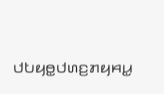ꤓꤝꤟꤥ꤭ꤓꤛꤢ꤬ꤊꤟꤌꤣ꤭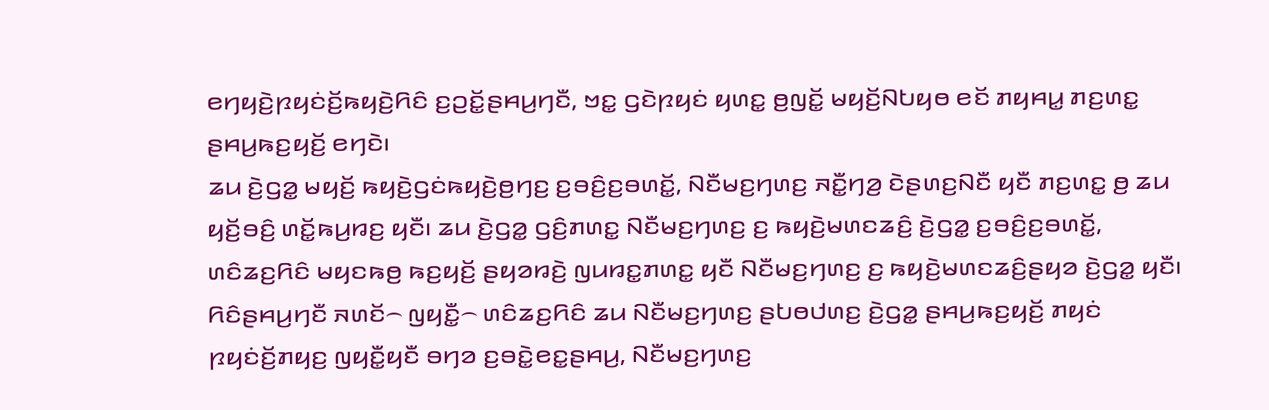ꤕꤚꤟꤢꤧ꤬ꤐꤟꤢꤦꤢꤩ꤬ꤒꤟꤢꤧ꤬ꤖꤢꤨ ꤢ꤬ꤑꤢꤩ꤭ꤔꤌꤣ꤬ꤚꤢꤪ, ꤠꤢ꤭ ꤞꤢꤧꤐꤟꤢꤦ ꤟꤛꤢ꤭ ꤥ꤬ꤜꤢꤩ꤭ ꤗꤟꤢꤩ꤬ꤡꤝꤟꤥ ꤕꤢꤩ ꤊꤟꤌꤣ꤭ ꤊꤢ꤬ꤛꤢ꤭ ꤔꤌꤣ꤬ꤒꤢ꤬ꤟꤢꤩ꤬ ꤕꤚꤢꤧ꤯
ꤘꤣ ꤢꤧ꤬ꤞꤤ꤭ ꤗꤟꤢꤩ꤬ ꤒꤟꤢꤧ꤬ꤞꤢꤦꤒꤟꤢꤧ꤬ꤥ꤬ꤚꤢ꤬ ꤢ꤬ꤋꤢꤨ꤬ꤢ꤬ꤋꤛꤢꤩ꤭, ꤡꤢꤪꤗꤢ꤬ꤚꤛꤢ꤬ ꤏꤢꤪ꤭ꤚꤤ꤬ ꤢꤧꤔꤛꤢ꤬ꤡꤢꤪ ꤟꤢꤪ ꤊꤢ꤬ꤛꤢ꤭ ꤥ꤬ ꤘꤣ ꤟꤢꤩ꤬ꤋꤢꤨ꤬ ꤛꤢꤩ꤭ꤒꤣ꤬ꤙꤢ꤬ ꤟꤢꤪ꤯ ꤘꤣ ꤢꤧ꤬ꤞꤤ꤭ ꤞꤢꤨ꤬ꤊꤛꤢ꤭ ꤡꤢꤪꤗꤢ꤬ꤚꤛꤢ꤬ ꤢ꤬ ꤒꤟꤢꤧ꤬ꤗꤛꤢꤘꤢꤨ꤬ ꤢꤧ꤬ꤞꤤ꤭ ꤢ꤬ꤋꤢꤨ꤬ꤢ꤬ꤋꤛꤢꤩ꤭, ꤛꤢꤨꤘꤢ꤬ꤖꤢꤨ ꤗꤟꤢꤒꤥ꤬ ꤒꤢ꤬ꤟꤢꤩ꤬ ꤔꤟꤤꤙꤢꤧ꤬ ꤜꤣꤙꤢ꤭ꤊꤛꤢ꤭ ꤟꤢꤪ ꤡꤢꤪꤗꤢ꤬ꤚꤛꤢ꤬ ꤢ꤬ ꤒꤟꤢꤧ꤬ꤗꤛꤢꤘꤢꤨ꤬ꤔꤟꤤ ꤢꤧ꤬ꤞꤤ꤭ ꤟꤢꤪ꤯ ꤖꤢꤨꤔꤌꤣ꤬ꤚꤢꤪ ꤏꤛꤢꤩ꤮ ꤜꤟꤢꤪ꤭꤮ ꤛꤢꤨꤘꤢ꤬ꤖꤢꤨ ꤘꤣ ꤡꤢꤪꤗꤢ꤬ꤚꤛꤢ꤬ ꤔꤝꤥꤓꤛꤢ꤬ ꤢꤧ꤬ꤞꤤ꤭ ꤔꤌꤣ꤬ꤒꤢ꤬ꤟꤢꤩ꤬ ꤊꤟꤢꤦ ꤐꤟꤢꤦꤢꤩ꤬ꤊꤟꤢ꤬ ꤜꤟꤢꤪ꤭ꤟꤢꤪ ꤋꤚꤤ ꤢ꤬ꤋꤢꤧ꤭ꤕꤢ꤭ꤔꤌꤣ꤬, ꤡꤢꤪꤗꤢ꤬ꤚꤛꤢ꤬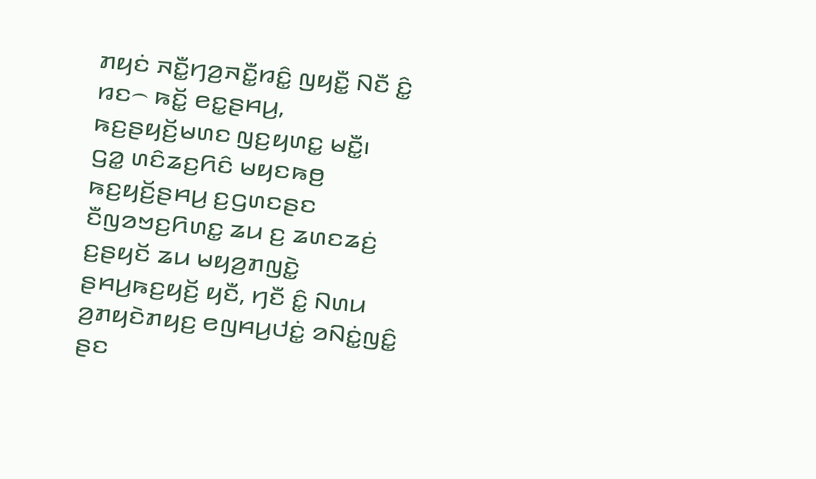ꤊꤟꤢꤦ ꤏꤢꤪ꤭ꤚꤤ꤬ꤏꤢꤪ꤭ꤙꤢꤨ꤭ ꤜꤟꤢꤪ꤭ ꤡꤢꤪ ꤢꤨ꤭ ꤙꤢ꤮ ꤒꤢꤩ꤭ ꤕꤢ꤭ꤔꤌꤣ꤬, ꤒꤢ꤬ꤔꤟꤢꤩ꤬ꤗꤛꤢ ꤜꤢ꤬ꤟꤛꤢ꤭ ꤗꤢꤪ꤭꤯
ꤞꤤ꤭ ꤛꤢꤨꤘꤢ꤬ꤖꤢꤨ ꤗꤟꤢꤒꤥ꤬ ꤒꤢ꤬ꤟꤢꤩ꤬ꤔꤌꤣ꤬ ꤢ꤬ꤞꤛꤢꤔꤢ ꤢꤪꤜꤤꤠꤢ꤬ꤖꤛꤢ꤭ ꤘꤣ ꤢ꤬ ꤘꤛꤢꤘꤢꤦ꤬ ꤢ꤬ꤔꤟꤢꤩ ꤘꤣ ꤗꤟꤤ꤬ꤊꤜꤢꤧ꤭ ꤔꤌꤣ꤬ꤒꤢ꤬ꤟꤢꤩ꤬ ꤟꤢꤪ, ꤚꤢꤪ ꤢꤨ꤭ ꤡꤛꤣ ꤤ꤬ꤊꤟꤢꤧꤊꤟꤢ꤬ ꤕꤜꤌꤣ꤬ꤓꤢꤦ꤭ ꤤꤡꤢꤦ꤭ꤜꤢꤨ꤭ ꤔꤢ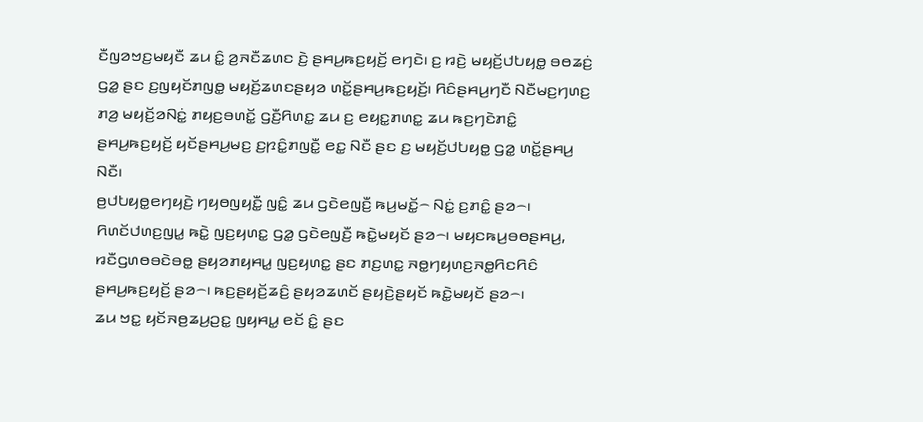ꤢꤪꤜꤤꤠꤢ꤬ꤗꤟꤢꤪ ꤘꤣ ꤢꤨ꤭ ꤤ꤬ꤏꤢꤪꤘꤛꤢ ꤢꤧ꤬ ꤔꤌꤣ꤬ꤒꤢ꤬ꤟꤢꤩ꤬ ꤕꤚꤢꤧ꤯ ꤢ꤬ ꤙꤢꤧ꤬ ꤗꤟꤢꤩ꤬ꤓꤝꤟꤥ꤭ ꤋꤥꤘꤢꤦ꤬ ꤞꤤ꤭ ꤔꤢ ꤢ꤬ꤜꤟꤢꤩꤊꤜꤥ꤭ ꤗꤟꤢꤩ꤬ꤘꤛꤢꤔꤟꤤ ꤛꤢꤩ꤭ꤔꤌꤣ꤬ꤒꤢ꤬ꤟꤢꤩ꤬꤯ ꤖꤢꤨꤔꤌꤣ꤬ꤚꤢꤪ ꤡꤢꤪꤗꤢ꤬ꤚꤛꤢ꤬ ꤊꤤ꤬ ꤗꤟꤢꤩ꤬ꤤꤡꤢꤦ꤭ ꤊꤟꤢ꤬ꤋꤛꤢꤩ꤭ ꤞꤢꤪ꤬ꤖꤛꤢ꤭ ꤘꤣ ꤢ꤬ ꤕꤟꤢ꤭ꤊꤛꤢ꤭ ꤘꤣ ꤒꤢ꤬ꤚꤢꤧꤊꤢꤨ꤭ ꤔꤌꤣ꤬ꤒꤢ꤬ꤟꤢꤩ꤬ ꤟꤢꤩꤔꤌꤣ꤬ꤗꤢ꤬ ꤢ꤬ꤐꤢꤨ꤭ꤊꤜꤢꤪ꤭ ꤕꤢ꤭ ꤡꤢꤪ ꤔꤢ ꤢ꤬ ꤗꤟꤢꤩ꤬ꤓꤝꤟꤥ꤭ ꤞꤤ꤭ ꤛꤢꤩ꤭ꤔꤌꤣ꤬ ꤡꤢꤪ꤯
ꤥ꤬ꤓꤝꤟꤥ꤭ꤕꤚꤟꤢꤧ꤬ ꤚꤟꤥꤜꤟꤢꤪ꤭ ꤜꤢꤨ꤭ ꤘꤣ ꤞꤢꤧꤕꤜꤢꤪ꤬ ꤒꤣ꤬ꤗꤢꤩ꤭꤮ ꤡꤢꤦ꤭ ꤢ꤬ꤊꤢꤨ꤭ ꤔꤤ꤮꤯ ꤖꤛꤢꤩꤓꤛꤢ꤬ꤜꤣ꤭ ꤒꤢꤧ꤭ ꤜꤢ꤬ꤟꤛꤢ꤭ ꤞꤤ꤭ ꤞꤢꤧꤕꤜꤢꤪ꤬ ꤒꤢꤧ꤭ꤗꤟꤢꤩ ꤔꤤ꤮꤯ ꤗꤟꤢꤒꤣ꤬ꤋꤥꤔꤌꤣ꤬, ꤙꤢꤪꤞꤛꤥꤋꤢꤧꤋꤥ꤭ ꤔꤟꤤꤊꤟꤌꤣ꤭ ꤜꤢ꤬ꤟꤛꤢ꤭ ꤔꤢ ꤊꤢ꤬ꤛꤢ꤭ ꤏꤥ꤭ꤚꤟꤛꤢ꤬ꤏꤥ꤭ꤖꤢꤖꤢꤨ ꤔꤌꤣ꤬ꤒꤢ꤬ꤟꤢꤩ꤬ ꤔꤤ꤮꤯ ꤒꤢ꤬ꤔꤟꤢꤩ꤬ꤘꤢꤨ꤬ ꤔꤟꤤꤘꤛꤢꤩ ꤔꤟꤢꤧ꤬ꤔꤟꤢꤩ ꤒꤢꤧ꤭ꤗꤟꤢꤩ ꤔꤤ꤮꤯
ꤘꤣ ꤠꤢ꤭ ꤟꤢꤩꤏꤥ꤬ꤘꤣ꤬ꤑꤢ꤭ ꤜꤟꤌꤣ꤭ ꤕꤢꤩ ꤢꤨ꤭ ꤔꤢ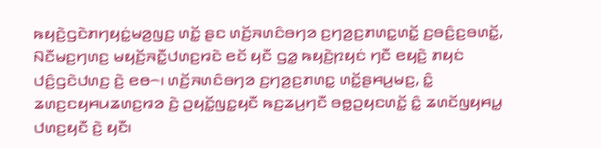ꤒꤟꤢꤧ꤬ꤞꤢꤧꤊꤚꤟꤢꤦ꤭ꤗꤤ꤬ꤜꤢ꤬ ꤛꤢꤩ꤭ ꤔꤢ ꤛꤢꤩ꤬ꤏꤛꤢꤨꤋꤚꤤ ꤢ꤬ꤚꤤ꤬ꤢ꤬ꤊꤛꤢ꤭ꤛꤢꤩ꤭ ꤢ꤬ꤋꤢꤨ꤬ꤢ꤬ꤋꤛꤢꤩ꤭, ꤡꤢꤪꤗꤢ꤬ꤚꤛꤢ꤬ ꤗꤟꤢꤩ꤬ꤏꤢꤪ꤭ꤓꤛꤢ꤬ꤙꤢꤧ ꤕꤢꤩ ꤟꤢꤪ ꤞꤤ꤭ ꤒꤟꤢꤧ꤬ꤐꤟꤢꤦ ꤚꤢꤪ ꤕꤟꤢꤧ꤬ ꤊꤟꤢꤦ ꤓꤢꤨ꤬ꤞꤢꤧꤓꤛꤢ꤬ ꤢꤧ꤬ ꤕꤥ꤮꤯ ꤛꤢꤩ꤬ꤏꤛꤢꤨꤋꤚꤤ ꤢ꤬ꤚꤤ꤬ꤢ꤬ꤊꤛꤢ꤭ ꤛꤢꤩ꤭ꤔꤌꤣ꤬ꤗꤢ꤬, ꤢꤨ꤭ ꤘꤛꤢ꤬ꤢꤟꤌꤣꤘꤛꤢ꤬ꤙꤤ ꤢꤧ꤬ ꤑꤟꤢꤩ꤭ꤜꤢ꤭ꤟꤢꤪ ꤒꤢ꤬ꤘꤣ꤬ꤚꤢꤪ ꤋꤥ꤭ꤑꤟꤢꤛꤢꤩ꤭ ꤢꤨ꤭ ꤘꤛꤢꤩꤜꤟꤌꤣ꤭ ꤓꤛꤢ꤬ꤟꤢꤪ ꤢꤧ꤬ ꤟꤢꤪ꤯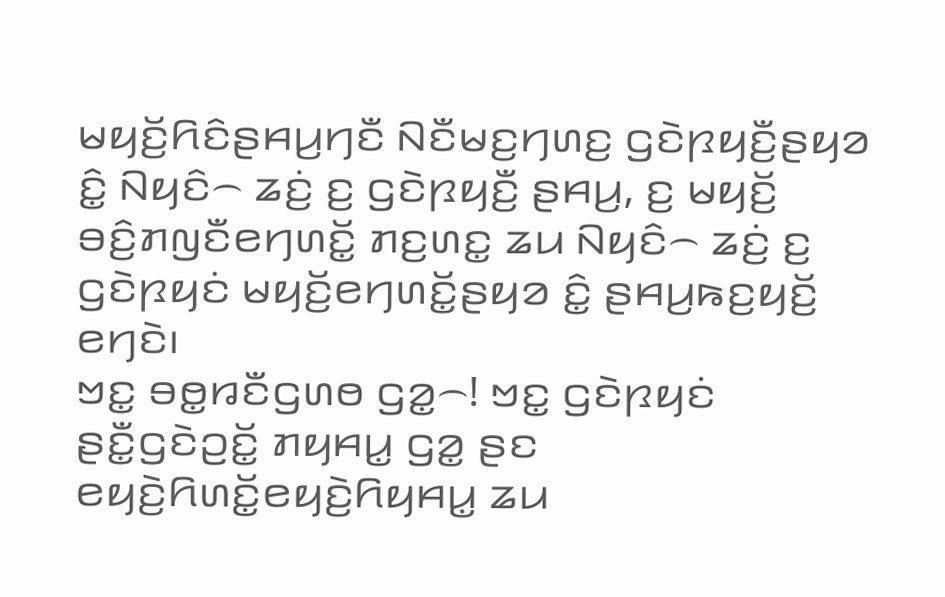ꤗꤟꤢꤩ꤬ꤖꤢꤨꤔꤌꤣ꤬ꤚꤢꤪ ꤡꤢꤪꤗꤢ꤬ꤚꤛꤢ꤬ ꤞꤢꤧꤐꤟꤢꤪ꤬ꤔꤟꤤ ꤢꤨ꤭ ꤡꤟꤢꤨ꤮ ꤘꤢꤦ꤬ ꤢ꤬ ꤞꤢꤧꤐꤟꤢꤪ꤬ ꤔꤌꤣ꤬, ꤢ꤬ ꤗꤟꤢꤩ꤬ ꤋꤢꤨ꤬ꤊꤜꤢꤪꤕꤚꤛꤢꤩ꤭ ꤊꤢ꤬ꤛꤢ꤭ ꤘꤣ ꤡꤟꤢꤨ꤮ ꤘꤢꤦ꤬ ꤢ꤬ ꤞꤢꤧꤐꤟꤢꤦ ꤗꤟꤢꤩ꤬ꤕꤚꤛꤢꤩ꤭ꤔꤟꤤ ꤢꤨ꤭ ꤔꤌꤣ꤬ꤒꤢ꤬ꤟꤢꤩ꤬ ꤕꤚꤢꤧ꤯
ꤠꤢ꤭ ꤋꤥ꤭ꤙꤢꤪꤞꤛꤥ ꤞꤤ꤭꤮! ꤠꤢ꤭ ꤞꤢꤧꤐꤟꤢꤦ ꤔꤢꤪ꤭ꤞꤢꤧꤑꤢꤩ꤭ ꤊꤟꤌꤣ꤭ ꤞꤤ꤭ ꤔꤢ ꤕꤟꤢꤧ꤬ꤖꤛꤢꤩ꤭ꤕꤟꤢꤧ꤬ꤖꤟꤌꤣ꤭ ꤘꤣ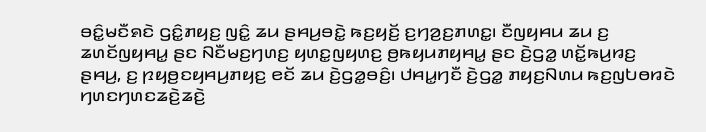ꤋꤢꤨ꤭ꤗꤢꤪꤎꤢꤧ ꤞꤢꤨ꤭ꤊꤟꤢ꤬ ꤜꤢꤨ꤭ ꤘꤣ ꤔꤌꤣ꤬ꤋꤢꤧ꤭ ꤒꤢ꤬ꤟꤢꤩ꤬ ꤢ꤬ꤚꤤ꤬ꤢ꤬ꤊꤛꤢ꤭꤯ ꤢꤪꤜꤟꤌꤣ ꤘꤣ ꤢ꤬ ꤘꤛꤢꤩꤜꤟꤌꤣ꤭ ꤔꤢ ꤡꤢꤪꤗꤢ꤬ꤚꤛꤢ꤬ ꤟꤛꤢ꤭ꤜꤟꤛꤢ꤬ ꤥ꤬ꤒꤟꤣꤊꤟꤌꤣ꤭ ꤔꤢ ꤢꤧ꤬ꤞꤤ꤭ ꤛꤢꤩ꤭ꤒꤣ꤬ꤙꤢ꤬ ꤔꤌꤣ꤬, ꤢ꤬ ꤐꤟꤥ꤬ꤢꤟꤌꤣ꤬ꤊꤟꤢ꤬ ꤕꤢꤩ ꤘꤣ ꤢꤧ꤬ꤞꤤ꤭ꤋꤢꤨ꤬꤯ ꤓꤌꤣ꤭ꤚꤢꤪ ꤢꤧ꤬ꤞꤤ꤭ ꤊꤟꤢ꤬ꤡꤛꤣ ꤒꤢ꤬ꤜꤝꤥꤙꤢꤧ ꤚꤛꤢꤚꤛꤢꤘꤢꤧ꤬ꤘꤢꤧ꤬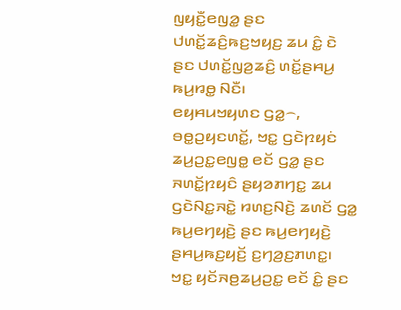ꤜꤟꤢꤪ꤭ꤕꤜꤤ꤭ ꤔꤢ ꤓꤛꤢꤩ꤭ꤘꤢꤨ꤬ꤒꤢ꤬ꤠꤟꤢ꤬ ꤘꤣ ꤢꤨ꤭ ꤢꤧ ꤔꤢ ꤓꤛꤢꤩ꤭ꤜꤤ꤬ꤘꤢꤨ꤬ ꤛꤢꤩ꤭ꤔꤌꤣ꤬ ꤒꤣ꤬ꤙꤥ꤭ ꤡꤢꤪ꤯
ꤕꤟꤌꤣꤠꤟꤛꤢ ꤞꤤ꤭꤮, ꤋꤥ꤭ꤑꤟꤢꤛꤢꤩ꤭, ꤠꤢ꤭ ꤞꤢꤧꤐꤟꤢꤦ ꤘꤣ꤬ꤑꤢ꤭ꤕꤜꤥ꤭ ꤕꤢꤩ ꤞꤤ꤭ ꤔꤢ ꤏꤛꤢꤩ꤭ꤐꤟꤢꤨ ꤔꤟꤤꤊꤚꤢ꤭ ꤘꤣ ꤞꤢꤧꤡꤢ꤭ꤏꤢꤧ꤭ ꤙꤛꤢ꤬ꤡꤢꤧ꤬ ꤘꤛꤢꤩ ꤞꤤ꤭ ꤒꤣ꤬ꤕꤚꤟꤢꤧ꤬ ꤔꤢ ꤒꤣ꤬ꤕꤚꤟꤢꤧ꤬ ꤔꤌꤣ꤬ꤒꤢ꤬ꤟꤢꤩ꤬ ꤢ꤬ꤚꤤ꤬ꤢ꤬ꤊꤛꤢ꤭꤯
ꤠꤢ꤭ ꤟꤢꤩꤏꤥ꤬ꤘꤣ꤬ꤑꤢ꤭ ꤕꤢꤩ ꤢꤨ꤭ ꤔꤢ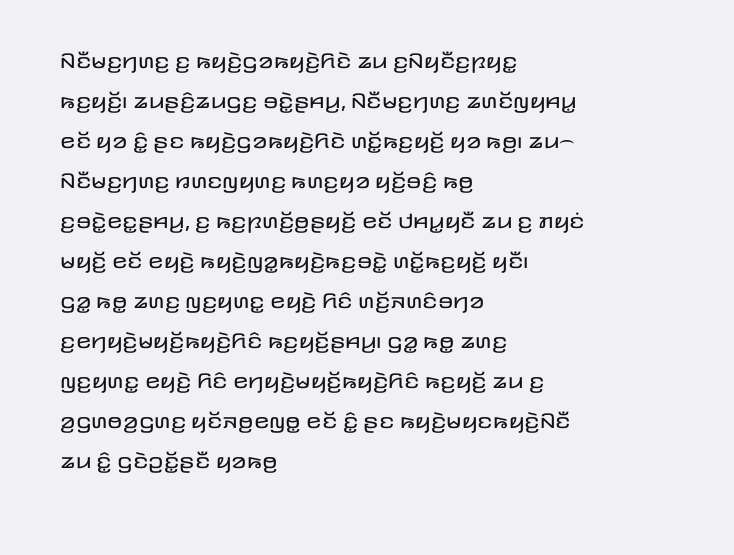ꤡꤢꤪꤗꤢ꤬ꤚꤛꤢ꤬ ꤢ꤬ ꤒꤟꤢꤧ꤬ꤞꤤꤒꤟꤢꤧ꤬ꤖꤢꤧ ꤘꤣ ꤢ꤬ꤡꤟꤢꤪꤢ꤬ꤐꤟꤢ꤭ ꤒꤢ꤬ꤟꤢꤩ꤬꤯ ꤘꤣꤔꤢꤨ꤬ꤘꤣꤞꤢ꤬ ꤋꤢꤧ꤭ꤔꤌꤣ꤬, ꤡꤢꤪꤗꤢ꤬ꤚꤛꤢ꤬ ꤘꤛꤢꤩꤜꤟꤌꤣ꤭ ꤕꤢꤩ ꤟꤤ ꤢꤨ꤭ ꤔꤢ ꤒꤟꤢꤧ꤬ꤞꤤꤒꤟꤢꤧ꤬ꤖꤢꤧ ꤛꤢꤩ꤭ꤒꤢ꤬ꤟꤢꤩ꤬ ꤟꤤ ꤒꤥ꤬꤯ ꤘꤣ꤮ ꤡꤢꤪꤗꤢ꤬ꤚꤛꤢ꤬ ꤙꤛꤢꤜꤟꤛꤢ꤬ ꤒꤛꤢ꤬ꤟꤤ ꤟꤢꤩ꤬ꤋꤢꤨ꤬ ꤒꤥ꤬ ꤢ꤬ꤋꤢꤧ꤭ꤕꤢ꤭ꤔꤌꤣ꤬, ꤢ꤬ ꤒꤢ꤬ꤐꤛꤢꤩ꤬ꤥ꤬ꤔꤟꤢꤩ꤬ ꤕꤢꤩ ꤓꤌꤣ꤭ꤟꤢꤪ ꤘꤣ ꤢ꤬ ꤊꤟꤢꤦ ꤗꤟꤢꤩ꤬ ꤕꤢꤩ ꤕꤟꤢꤧ꤬ ꤒꤟꤢꤧ꤬ꤜꤤ꤭ꤒꤟꤢꤧ꤬ꤒꤢ꤬ꤋꤢꤧ꤭ ꤛꤢꤩ꤭ꤒꤢ꤬ꤟꤢꤩ꤬ ꤟꤢꤪ꤯
ꤞꤤ꤭ ꤒꤥ꤭ ꤘꤛꤢ꤬ ꤜꤢ꤬ꤟꤛꤢ꤭ ꤕꤟꤢꤧ꤬ ꤖꤢꤨ ꤛꤢꤩ꤬ꤏꤛꤢꤨꤋꤚꤤ ꤢ꤬ꤕꤚꤟꤢꤧ꤬ꤗꤟꤢꤩ꤬ꤒꤟꤢꤧ꤬ꤖꤢꤨ ꤒꤢ꤬ꤟꤢꤩ꤬ꤔꤌꤣ꤬꤯ ꤞꤤ꤭ ꤒꤥ꤭ ꤘꤛꤢ꤬ ꤜꤢ꤬ꤟꤛꤢ꤭ ꤕꤟꤢꤧ꤬ ꤖꤢꤨ ꤕꤚꤟꤢꤧ꤬ꤗꤟꤢꤩ꤬ꤒꤟꤢꤧ꤬ꤖꤢꤨ ꤒꤢ꤬ꤟꤢꤩ꤬ ꤘꤣ ꤢ꤬ ꤤ꤬ꤞꤛꤥꤤ꤬ꤞꤛꤢ꤬ ꤟꤢꤩꤏꤥ꤬ꤕꤜꤥ꤭ ꤕꤢꤩ ꤢꤨ꤭ ꤔꤢ ꤒꤟꤢꤧ꤬ꤗꤟꤢꤒꤟꤢꤧ꤬ꤡꤢꤪ ꤘꤣ ꤢꤨ꤭ ꤞꤢꤧꤑꤢꤩ꤭ꤔꤢꤪ ꤟꤤꤒꤥ꤬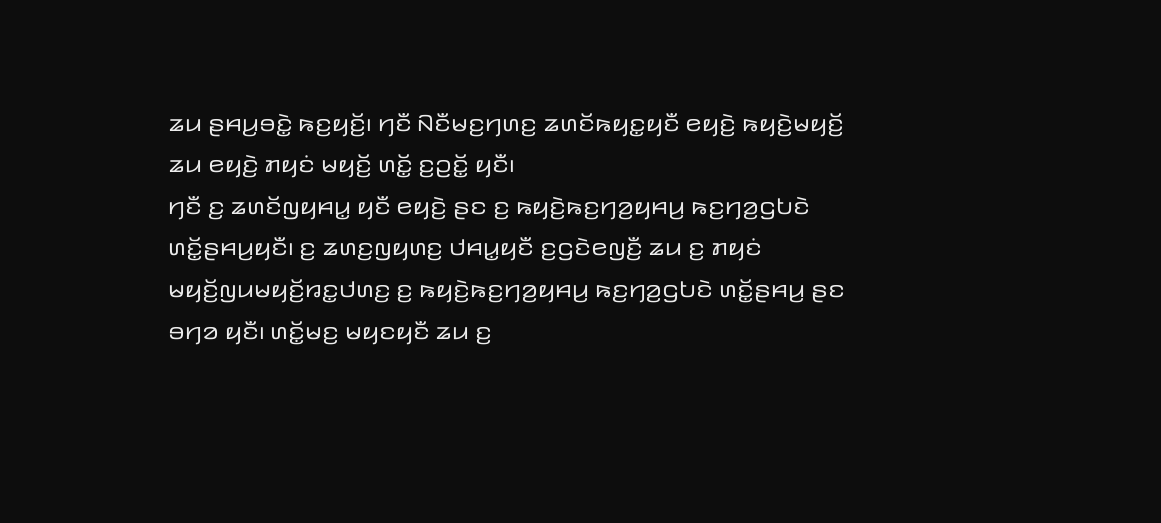ꤘꤣ ꤔꤌꤣ꤬ꤋꤢꤧ꤭ ꤒꤢ꤬ꤟꤢꤩ꤬꤯ ꤚꤢꤪ ꤡꤢꤪꤗꤢ꤬ꤚꤛꤢ꤬ ꤘꤛꤢꤩꤒꤟꤢ꤭ꤟꤢꤪ ꤕꤟꤢꤧ꤬ ꤒꤟꤢꤧ꤬ꤗꤟꤢꤩ꤬ ꤘꤣ ꤕꤟꤢꤧ꤬ ꤊꤟꤢꤦ ꤗꤟꤢꤩ꤬ ꤛꤢꤩ꤭ ꤢ꤬ꤑꤢꤩ꤭ ꤟꤢꤪ꤯
ꤚꤢꤪ ꤢ꤬ ꤘꤛꤢꤩꤜꤟꤌꤣ꤭ ꤟꤢꤪ ꤕꤟꤢꤧ꤬ ꤔꤢ ꤢ꤬ ꤒꤟꤢꤧ꤬ꤒꤢ꤬ꤚꤤ꤬ꤟꤌꤣ꤬ ꤒꤢ꤬ꤚꤤ꤬ꤞꤝꤢꤧ ꤛꤢꤩ꤭ꤔꤌꤣ꤬ꤟꤢꤪ꤯ ꤢ꤬ ꤘꤛꤢ꤬ꤜꤟꤛꤢ꤬ ꤓꤌꤣ꤭ꤟꤢꤪ ꤢ꤬ꤞꤢꤧꤕꤜꤢꤪ꤬ ꤘꤣ ꤢ꤬ ꤊꤟꤢꤦ ꤗꤟꤢꤩ꤬ꤜꤣꤗꤟꤢꤩ꤬ꤙꤢ꤭ꤓꤛꤢ꤬ ꤢ꤬ ꤒꤟꤢꤧ꤬ꤒꤢ꤬ꤚꤤ꤬ꤟꤌꤣ꤬ ꤒꤢ꤬ꤚꤤ꤬ꤞꤝꤢꤧ ꤛꤢꤩ꤭ꤔꤌꤣ꤬ ꤔꤢ ꤋꤚꤤ ꤟꤢꤪ꤯ ꤛꤢꤩ꤭ꤗꤢ꤬ ꤗꤟꤢꤟꤢꤪ ꤘꤣ ꤢ꤬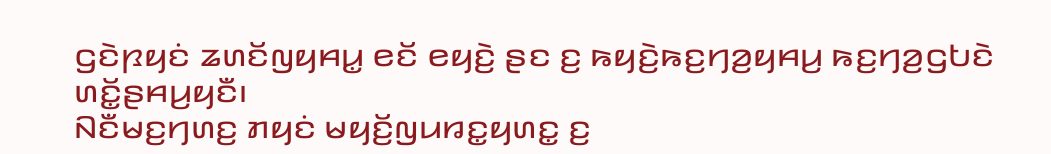ꤞꤢꤧꤐꤟꤢꤦ ꤘꤛꤢꤩꤜꤟꤌꤣ꤭ ꤕꤢꤩ ꤕꤟꤢꤧ꤬ ꤔꤢ ꤢ꤬ ꤒꤟꤢꤧ꤬ꤒꤢ꤬ꤚꤤ꤬ꤟꤌꤣ꤬ ꤒꤢ꤬ꤚꤤ꤬ꤞꤝꤢꤧ ꤛꤢꤩ꤭ꤔꤌꤣ꤬ꤟꤢꤪ꤯
ꤡꤢꤪꤗꤢ꤬ꤚꤛꤢ꤬ ꤊꤟꤢꤦ ꤗꤟꤢꤩ꤬ꤜꤣꤙꤢ꤭ꤟꤛꤢ꤭ ꤢ꤬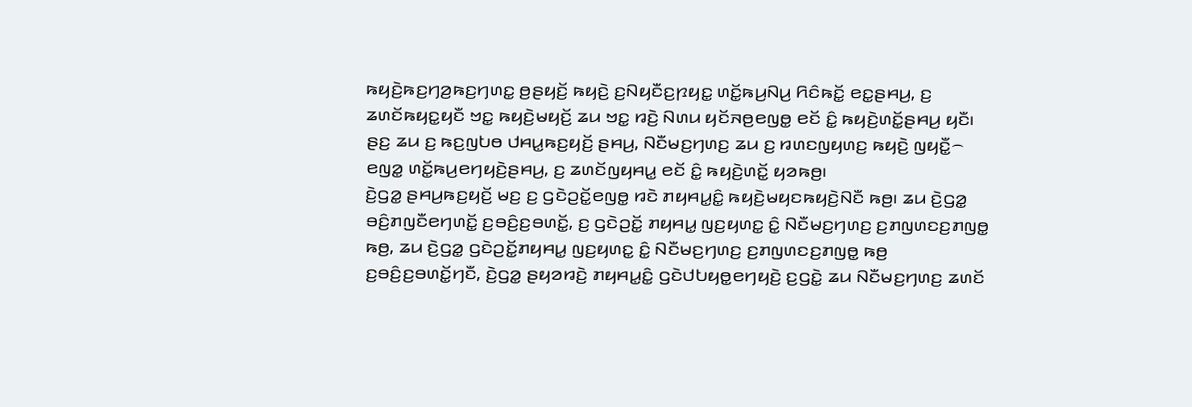ꤒꤟꤢꤧ꤬ꤒꤢ꤬ꤚꤤ꤬ꤒꤢ꤬ꤚꤛꤢ꤭ ꤥ꤬ꤔꤟꤢꤩ꤬ ꤒꤟꤢꤧ꤬ ꤢ꤬ꤡꤟꤢꤪꤢ꤬ꤐꤟꤢ꤭ ꤛꤢꤩ꤭ꤒꤣ꤬ꤡꤣ꤬ ꤖꤢꤨꤒꤢꤩ꤭ ꤕꤢ꤭ꤔꤌꤣ꤬, ꤢ꤬ ꤘꤛꤢꤩꤒꤟꤢ꤭ꤟꤢꤪ ꤠꤢ꤭ ꤒꤟꤢꤧ꤬ꤗꤟꤢꤩ꤬ ꤘꤣ ꤠꤢ꤭ ꤙꤢꤧ꤬ ꤡꤛꤣ ꤟꤢꤩꤏꤥ꤬ꤕꤜꤥ꤭ ꤕꤢꤩ ꤢꤨ꤭ ꤒꤟꤢꤧ꤬ꤛꤢꤩ꤭ꤔꤌꤣ꤬ ꤟꤢꤪ꤯ ꤔꤢ꤬ ꤘꤣ ꤢ꤬ ꤒꤢ꤬ꤜꤝꤥ ꤓꤌꤣ꤭ꤒꤢ꤬ꤟꤢꤩ꤬ ꤔꤌꤣ꤬, ꤡꤢꤪꤗꤢ꤬ꤚꤛꤢ꤬ ꤘꤣ ꤢ꤬ ꤙꤛꤢꤜꤟꤛꤢ꤬ ꤒꤟꤢꤧ꤬ ꤜꤟꤢꤪ꤭꤮ ꤕꤜꤤ꤭ ꤛꤢꤩ꤭ꤒꤣ꤬ꤕꤚꤟꤢꤧ꤬ꤔꤌꤣ꤬, ꤢ꤬ ꤘꤛꤢꤩꤜꤟꤌꤣ꤭ ꤕꤢꤩ ꤢꤨ꤭ ꤒꤟꤢꤧ꤬ꤛꤢꤩ꤭ ꤟꤤꤒꤥ꤬꤯
ꤢꤧ꤬ꤞꤤ꤭ ꤔꤌꤣ꤬ꤒꤢ꤬ꤟꤢꤩ꤬ ꤗꤢ꤬ ꤢ꤬ ꤞꤢꤧꤑꤢꤩ꤭ꤕꤜꤥ꤭ ꤙꤢꤧ ꤊꤟꤌꤣ꤭ꤢꤨ꤭ ꤒꤟꤢꤧ꤬ꤗꤟꤢꤒꤟꤢꤧ꤬ꤡꤢꤪ ꤒꤥ꤬꤯ ꤘꤣ ꤢꤧ꤬ꤞꤤ꤭ ꤋꤢꤨ꤬ꤊꤜꤢꤪꤕꤚꤛꤢꤩ꤭ ꤢ꤬ꤋꤢꤨ꤬ꤢ꤬ꤋꤛꤢꤩ꤭, ꤢ꤬ ꤞꤢꤧꤑꤢꤩ꤭ ꤊꤟꤌꤣ꤭ ꤜꤢ꤬ꤟꤛꤢ꤭ ꤢꤨ꤭ ꤡꤢꤪꤗꤢ꤬ꤚꤛꤢ꤬ ꤢ꤬ꤊꤜꤛꤢꤢ꤬ꤊꤜꤥ꤭ ꤒꤥ꤬, ꤘꤣ ꤢꤧ꤬ꤞꤤ꤭ ꤞꤢꤧꤑꤢꤩ꤭ꤊꤟꤌꤣ꤭ ꤜꤢ꤬ꤟꤛꤢ꤭ ꤢꤨ꤭ ꤡꤢꤪꤗꤢ꤬ꤚꤛꤢ꤬ ꤢ꤬ꤊꤜꤛꤢꤢ꤬ꤊꤜꤥ꤭ ꤒꤥ꤬ ꤢ꤬ꤋꤢꤨ꤬ꤢ꤬ꤋꤛꤢꤩ꤭ꤚꤢꤪ, ꤢꤧ꤬ꤞꤤ꤭ ꤔꤟꤤꤙꤢꤧ꤬ ꤊꤟꤌꤣ꤭ꤢꤨ꤭ ꤞꤢꤧꤓꤝꤟꤥ꤭ꤕꤚꤟꤢꤧ꤬ ꤢ꤬ꤞꤢꤧ꤭ ꤘꤣ ꤡꤢꤪꤗꤢ꤬ꤚꤛꤢ꤬ ꤘꤛꤢꤩ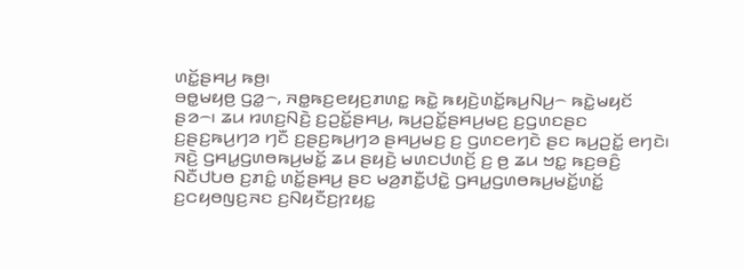ꤛꤢꤩ꤭ꤔꤌꤣ꤬ ꤒꤥ꤬꤯
ꤋꤥ꤭ꤗꤟꤥ꤬ ꤞꤤ꤭꤮, ꤏꤥ꤭ꤒꤢ꤬ꤕꤟꤢ꤬ꤊꤛꤢ꤭ ꤒꤢꤧ꤭ ꤒꤟꤢꤧ꤬ꤛꤢꤩ꤭ꤒꤣ꤬ꤡꤣ꤬꤮ ꤒꤢꤧ꤭ꤗꤟꤢꤩ ꤔꤤ꤮꤯ ꤘꤣ ꤙꤛꤢ꤬ꤡꤢꤧ꤬ ꤢ꤬ꤑꤢꤩ꤭ꤔꤌꤣ꤬, ꤒꤣ꤬ꤑꤢꤩ꤭ꤔꤌꤣ꤬ꤗꤢ꤬ ꤢ꤬ꤞꤛꤢꤔꤢ ꤢ꤬ꤔꤢ꤬ꤒꤣ꤬ꤚꤤ ꤚꤢꤪ ꤢ꤬ꤔꤢ꤬ꤒꤣ꤬ꤚꤤ ꤔꤌꤣ꤬ꤗꤢ꤬ ꤢ꤬ ꤞꤛꤢꤕꤚꤢꤧ ꤔꤢ ꤒꤣ꤬ꤑꤢꤩ꤭ ꤕꤚꤢꤧ꤯
ꤏꤢꤧ꤬ ꤞꤌꤣ꤭ꤞꤛꤥꤒꤣ꤬ꤗꤢꤩ꤭ ꤘꤣ ꤔꤟꤢꤧ꤬ ꤗꤛꤢꤓꤛꤢꤩ꤬ ꤢ꤬ ꤥ꤬ ꤘꤣ ꤠꤢ꤭ ꤒꤢ꤬ꤋꤢꤨ꤬ ꤡꤢꤪꤓꤝꤥ ꤢ꤬ꤊꤢꤨ꤭ ꤛꤢꤩ꤭ꤔꤌꤣ꤬ ꤔꤢ ꤗꤤ꤬ꤊꤢꤪ꤭ꤓꤢꤧ꤭ ꤞꤌꤣ꤭ꤞꤛꤥꤒꤣ꤬ꤗꤢꤩ꤭ꤛꤢꤩ꤭ ꤢ꤬ꤍꤟꤥꤜꤢ꤬ꤏꤢ ꤢ꤬ꤡꤟꤢꤪꤢ꤬ꤐꤟꤢ꤭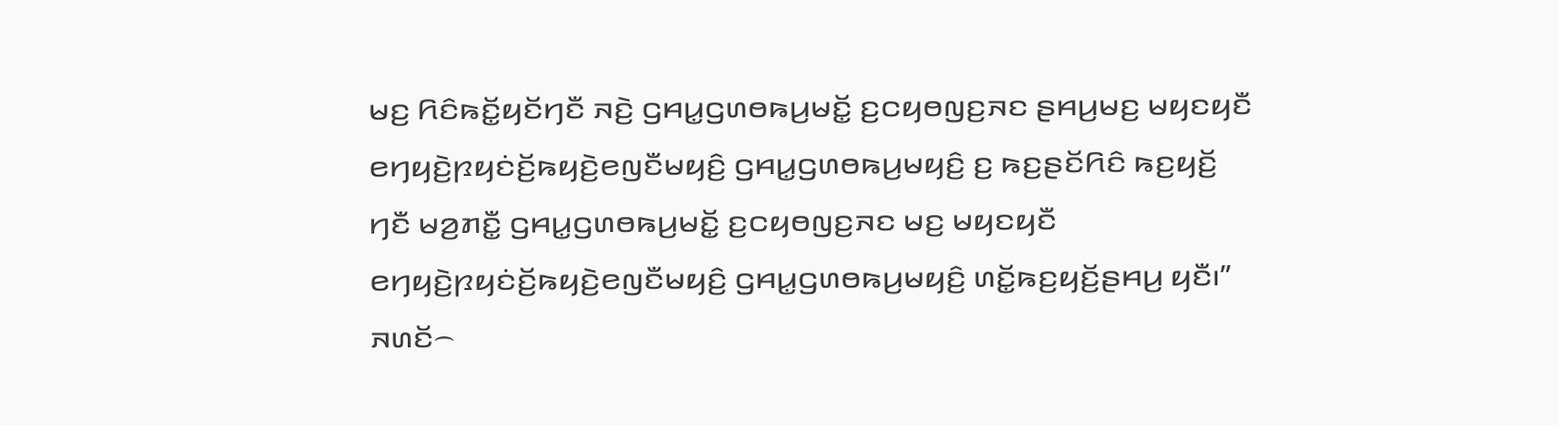ꤗꤢ꤬ ꤖꤢꤨꤒꤢꤩ꤭ꤟꤢꤩꤚꤢꤪ ꤏꤢꤧ꤬ ꤞꤌꤣ꤭ꤞꤛꤥꤒꤣ꤬ꤗꤢꤩ꤭ ꤢ꤬ꤍꤟꤥꤜꤢ꤬ꤏꤢ ꤔꤌꤣ꤬ꤗꤢ꤬ ꤗꤟꤢꤟꤢꤪ ꤕꤚꤟꤢꤧ꤬ꤐꤟꤢꤦꤢꤩ꤬ꤒꤟꤢꤧ꤬ꤕꤜꤢꤪꤗꤟꤢꤨ꤬ ꤞꤌꤣ꤭ꤞꤛꤥꤒꤣ꤬ꤗꤟꤢꤨ꤬ ꤢ꤬ ꤒꤢ꤬ꤔꤢꤩꤖꤢꤨ ꤒꤢ꤬ꤟꤢꤩ꤬ ꤚꤢꤪ ꤗꤤ꤬ꤊꤢꤪ꤭ ꤞꤌꤣ꤭ꤞꤛꤥꤒꤣ꤬ꤗꤢꤩ꤭ ꤢ꤬ꤍꤟꤥꤜꤢ꤬ꤏꤢ ꤗꤢ꤬ ꤗꤟꤢꤟꤢꤪ ꤕꤚꤟꤢꤧ꤬ꤐꤟꤢꤦꤢꤩ꤬ꤒꤟꤢꤧ꤬ꤕꤜꤢꤪꤗꤟꤢꤨ꤬ ꤞꤌꤣ꤭ꤞꤛꤥꤒꤣ꤬ꤗꤟꤢꤨ꤬ ꤛꤢꤩ꤭ꤒꤢ꤬ꤟꤢꤩ꤬ꤔꤌꤣ꤬ ꤟꤢꤪ꤯”
ꤏꤛꤢꤩ꤮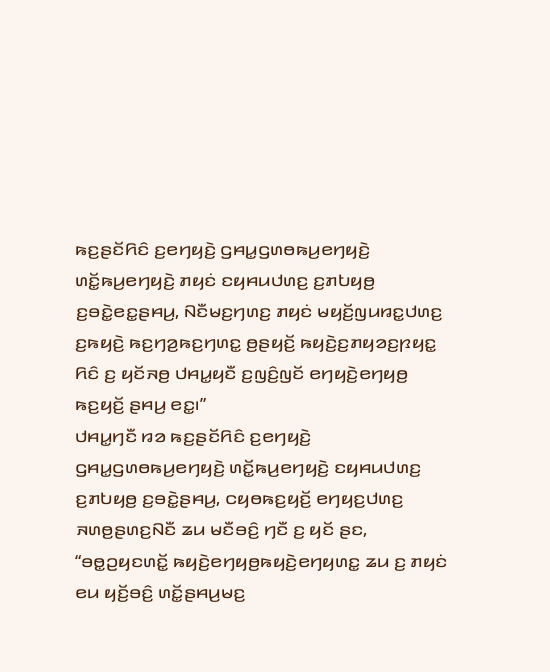ꤒꤢ꤬ꤔꤢꤩꤖꤢꤨ ꤢ꤬ꤕꤚꤟꤢꤧ꤬ ꤞꤌꤣ꤭ꤞꤛꤥꤒꤣ꤬ꤕꤚꤟꤢꤧ꤬ ꤛꤢꤩ꤭ꤒꤣ꤬ꤕꤚꤟꤢꤧ꤬ ꤊꤟꤢꤦ ꤢꤟꤌꤣꤓꤛꤢ꤬ ꤢ꤬ꤊꤝꤟꤥ꤬ ꤢ꤬ꤋꤢꤧ꤭ꤕꤢ꤭ꤔꤌꤣ꤬, ꤡꤢꤪꤗꤢ꤬ꤚꤛꤢ꤬ ꤊꤟꤢꤦ ꤗꤟꤢꤩ꤬ꤜꤣꤙꤢ꤭ꤓꤛꤢ꤬ ꤢ꤬ꤒꤟꤢꤧ꤬ ꤒꤢ꤬ꤚꤤ꤬ꤒꤢ꤬ꤚꤛꤢ꤭ ꤥ꤬ꤔꤟꤢꤩ꤬ ꤒꤟꤢꤧ꤬ꤢ꤬ꤊꤟꤤꤢ꤬ꤐꤟꤢ꤭ ꤖꤢꤨ ꤢ꤬ ꤟꤢꤩꤏꤥ꤬ ꤓꤌꤣ꤭ꤟꤢꤪ ꤢ꤬ꤜꤢꤨ꤬ꤜꤢꤩ ꤕꤚꤟꤢꤧ꤬ꤕꤚꤟꤥ꤬ ꤒꤢ꤬ꤟꤢꤩ꤬ ꤔꤌꤣ꤬ ꤕꤢ꤭꤯”
ꤓꤌꤣ꤭ꤚꤢꤪ ꤙꤤ ꤒꤢ꤬ꤔꤢꤩꤖꤢꤨ ꤢ꤬ꤕꤚꤟꤢꤧ꤬ ꤞꤌꤣ꤭ꤞꤛꤥꤒꤣ꤬ꤕꤚꤟꤢꤧ꤬ ꤛꤢꤩ꤭ꤒꤣ꤬ꤕꤚꤟꤢꤧ꤬ ꤢꤟꤌꤣꤓꤛꤢ꤬ ꤢ꤬ꤊꤝꤟꤥ꤬ ꤢ꤬ꤋꤢꤧ꤭ꤔꤌꤣ꤬, ꤍꤟꤥꤒꤢ꤬ꤟꤢꤩ꤬ ꤕꤚꤟꤢ꤬ꤓꤛꤢ꤬ ꤏꤛꤥ꤬ꤔꤛꤢ꤬ꤡꤢꤪ ꤘꤣ ꤗꤢꤪꤋꤢꤨ꤬ ꤚꤢꤪ ꤢ꤬ ꤟꤢꤩ ꤔꤢ, “ꤋꤥ꤭ꤑꤟꤢꤛꤢꤩ꤭ ꤒꤟꤢꤧ꤬ꤕꤚꤟꤥ꤬ꤒꤟꤢꤧ꤬ꤕꤚꤟꤛꤢ꤭ ꤘꤣ ꤢ꤬ ꤊꤟꤢꤦ ꤕꤣ ꤟꤢꤩ꤬ꤋꤢꤨ꤬ ꤛꤢꤩ꤭ꤔꤌꤣ꤬ꤗꤢ꤬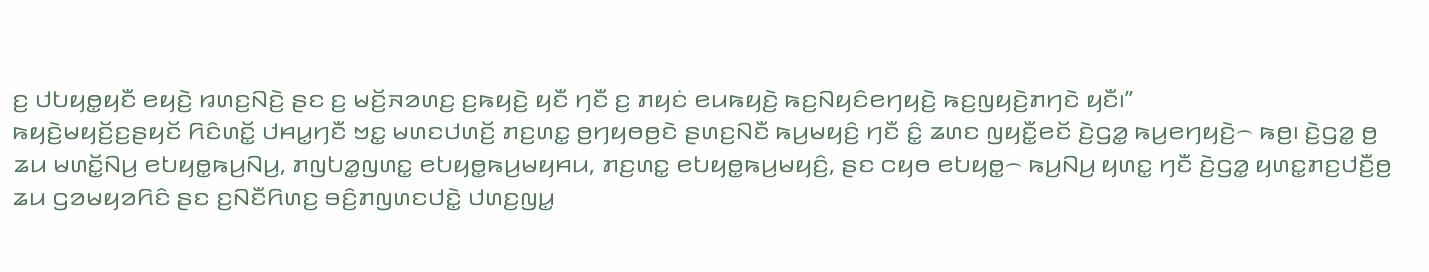ꤢ꤬ ꤓꤝꤟꤥ꤭ꤟꤢꤪ ꤕꤟꤢꤧ꤬ ꤙꤛꤢ꤬ꤡꤢꤧ꤬ ꤔꤢ ꤢ꤬ ꤗꤢꤩ꤬ꤏꤤꤛꤢ꤬ ꤢ꤬ꤒꤟꤢꤧ꤬ ꤟꤢꤪ ꤚꤢꤪ ꤢ꤬ ꤊꤟꤢꤦ ꤕꤣꤒꤟꤢꤧ꤬ ꤒꤢ꤬ꤡꤟꤢꤨꤕꤚꤟꤢꤧ꤬ ꤒꤢ꤬ꤜꤟꤢꤧ꤬ꤊꤚꤢꤧ ꤟꤢꤪ꤯”
ꤒꤟꤢꤧ꤬ꤗꤟꤢꤩ꤬ꤢ꤬ꤔꤟꤢꤩ ꤖꤢꤨꤛꤢꤩ꤭ ꤓꤌꤣ꤭ꤚꤢꤪ ꤠꤢ꤭ ꤗꤛꤢꤓꤛꤢꤩ꤬ ꤊꤢ꤬ꤛꤢ꤭ ꤥ꤬ꤚꤟꤥꤥ꤬ꤢꤧ ꤔꤛꤢ꤬ꤡꤢꤪ ꤒꤣ꤬ꤗꤟꤢꤨ꤬ ꤚꤢꤪ ꤢꤨ꤭ ꤘꤛꤢ ꤜꤟꤢꤪ꤭ꤕꤢꤩ ꤢꤧ꤬ꤞꤤ꤭ ꤒꤣ꤬ꤕꤚꤟꤢꤧ꤬꤮ ꤒꤥ꤬꤯ ꤢꤧ꤬ꤞꤤ꤭ ꤥ꤬ ꤘꤣ ꤗꤛꤢꤩ꤭ꤡꤣ꤬ ꤕꤝꤟꤥ꤭ꤒꤣ꤬ꤡꤣ꤬, ꤊꤜꤝꤤ꤭ꤜꤛꤢ꤭ ꤕꤝꤟꤥ꤭ꤒꤣ꤬ꤗꤟꤌꤣ, ꤊꤢ꤬ꤛꤢ꤭ ꤕꤝꤟꤥ꤭ꤒꤣ꤬ꤗꤟꤢꤨ꤬, ꤔꤢ ꤍꤟꤥ ꤕꤝꤟꤥ꤭꤮ ꤒꤣ꤬ꤡꤣ꤬ ꤟꤛꤢ꤭ ꤚꤢꤪ ꤢꤧ꤬ꤞꤤ꤭ ꤟꤛꤢ꤭ꤊꤢ꤬ꤓꤢꤪ꤬ꤥ꤬ ꤘꤣ ꤞꤤꤗꤟꤤꤖꤢꤨ ꤔꤢ ꤢ꤬ꤡꤢꤪꤖꤛꤢ꤬ ꤋꤢꤨ꤬ꤊꤜꤛꤢꤓꤢꤧ꤭ ꤓꤛꤢ꤬ꤜꤣ꤭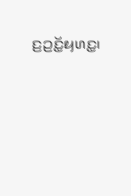ꤢ꤬ꤑꤢꤩ꤭ꤟꤛꤢ꤭꤯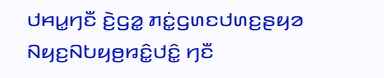ꤓꤌꤣ꤭ꤚꤢꤪ ꤢꤧ꤬ꤞꤤ꤭ ꤊꤢꤦ꤭ꤞꤛꤢꤓꤛꤢ꤬ꤔꤟꤤ ꤡꤟꤢ꤬ꤡꤝꤟꤥ꤬ꤙꤢꤨ꤭ꤓꤢꤨ꤭ ꤚꤢꤪ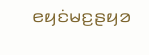ꤕꤟꤢꤦꤗꤢ꤬ꤔꤟꤤ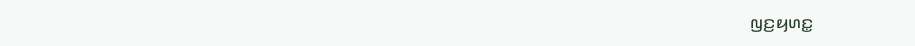ꤜꤢ꤬ꤟꤛꤢ꤭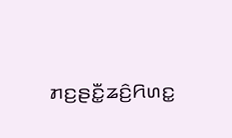ꤊꤢ꤬ꤔꤢꤪ꤭ꤘꤢꤨ꤬ꤖꤛꤢ꤭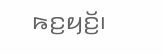ꤒꤢ꤬ꤟꤢꤩ꤬꤯